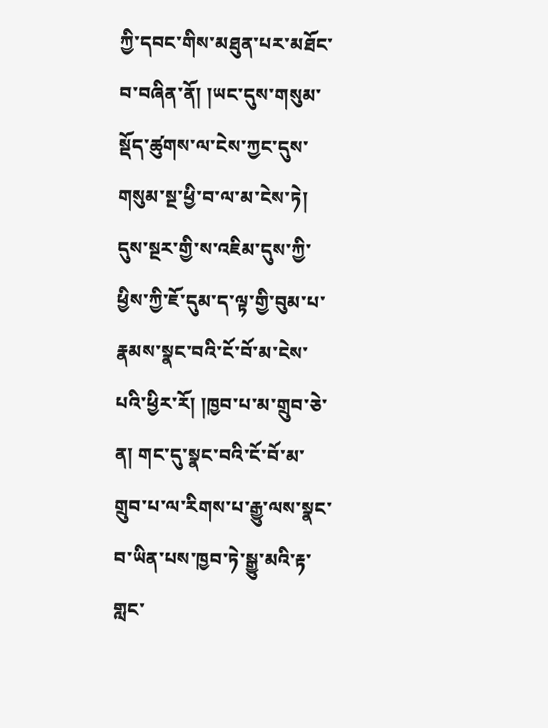ཀྱི་དབང་གིས་མཐུན་པར་མཐོང་བ་བཞིན་ནོ། །ཡང་དུས་གསུམ་སྡོད་ཚུགས་ལ་ངེས་ཀྱང་དུས་གསུམ་སྔ་ཕྱི་བ་ལ་མ་ངེས་ཏེ། དུས་སྔར་གྱི་ས་འཇིམ་དུས་ཀྱི་ཕྱིས་ཀྱི་ཇོ་དུམ་ད་ལྟ་གྱི་བུམ་པ་རྣམས་སྣང་བའི་ངོ་བོ་མ་ངེས་པའི་ཕྱིར་རོ། །ཁྱབ་པ་མ་གྲུབ་ཅེ་ན། གང་དུ་སྣང་བའི་ངོ་བོ་མ་གྲུབ་པ་ལ་རིགས་པ་རྒྱུ་ལས་སྣང་བ་ཡིན་པས་ཁྱབ་ཏེ་སྒྱུ་མའི་རྟ་གླང་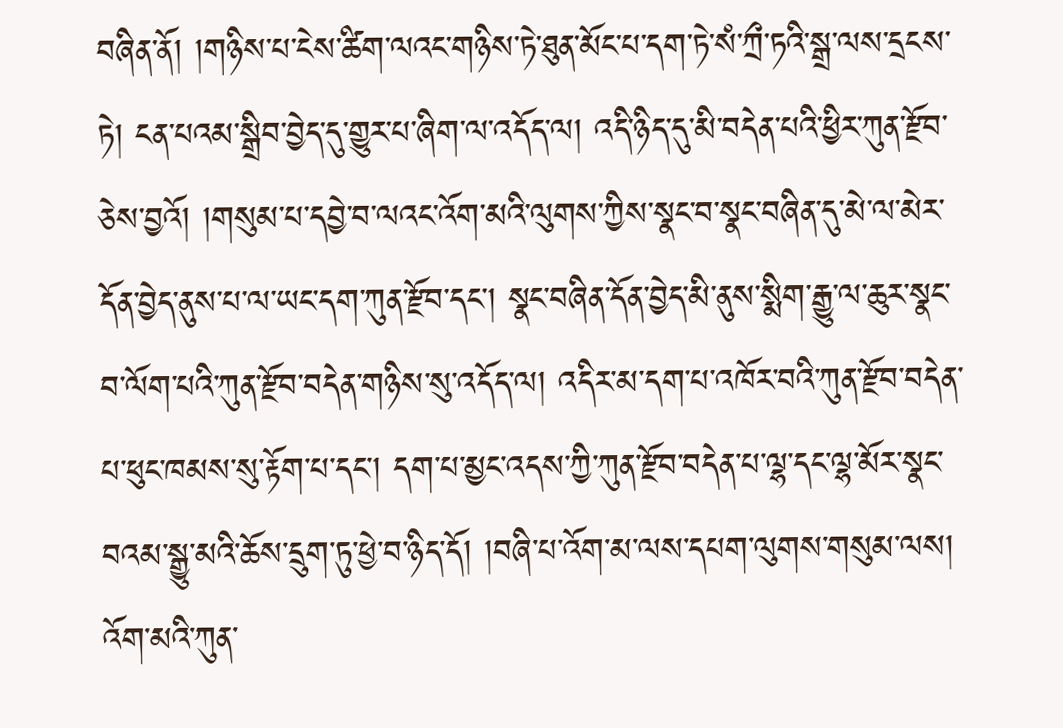བཞིན་ནོ། །གཉིས་པ་ངེས་ཚིག་ལའང་གཉིས་ཏེ་ཐུན་མོང་པ་དག་ཏེ་སཾ་ཀྲྀ་ཏའི་སྒྲ་ལས་དྲངས་ཏེ། ངན་པའམ་སྒྲིབ་བྱེད་དུ་གྱུར་པ་ཞིག་ལ་འདོད་ལ། འདི་ཉིད་དུ་མི་བདེན་པའི་ཕྱིར་ཀུན་རྫོབ་ཅེས་བྱའོ། །གསུམ་པ་དབྱེ་བ་ལའང་འོག་མའི་ལུགས་ཀྱིས་སྣང་བ་སྣང་བཞིན་དུ་མེ་ལ་མེར་དོན་བྱེད་ནུས་པ་ལ་ཡང་དག་ཀུན་རྫོབ་དང་། སྣང་བཞིན་དོན་བྱེད་མི་ནུས་སྨིག་རྒྱུ་ལ་ཆུར་སྣང་བ་ལོག་པའི་ཀུན་རྫོབ་བདེན་གཉིས་སུ་འདོད་ལ། འདིར་མ་དག་པ་འཁོར་བའི་ཀུན་རྫོབ་བདེན་པ་ཕུང་ཁམས་སུ་རྟོག་པ་དང་། དག་པ་མྱང་འདས་ཀྱི་ཀུན་རྫོབ་བདེན་པ་ལྷ་དང་ལྷ་མོར་སྣང་བའམ་སྒྱུ་མའི་ཆོས་དྲུག་ཏུ་ཕྱེ་བ་ཉིད་དོ། །བཞི་པ་འོག་མ་ལས་དཔག་ལུགས་གསུམ་ལས། འོག་མའི་ཀུན་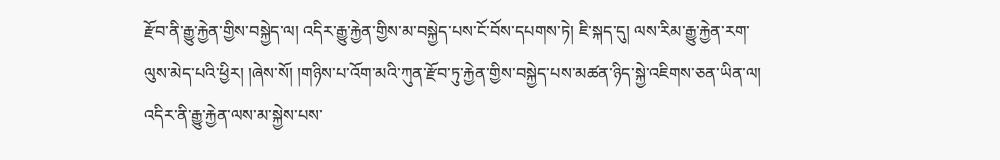རྫོབ་ནི་རྒྱུ་རྐྱེན་གྱིས་བསྐྱེད་ལ། འདིར་རྒྱུ་རྐྱེན་གྱིས་མ་བསྐྱེད་པས་ངོ་བོས་དཔགས་ཏེ། ཇི་སྐད་དུ། ལས་རིམ་རྒྱུ་རྐྱེན་རག་ལུས་མེད་པའི་ཕྱིར། །ཞེས་སོ། །གཉིས་པ་འོག་མའི་ཀུན་རྫོབ་ཏུ་རྐྱེན་གྱིས་བསྐྱེད་པས་མཚན་ཉིད་སྐྱེ་འཇིགས་ཅན་ཡིན་ལ། འདིར་ནི་རྒྱུ་རྐྱེན་ལས་མ་སྐྱེས་པས་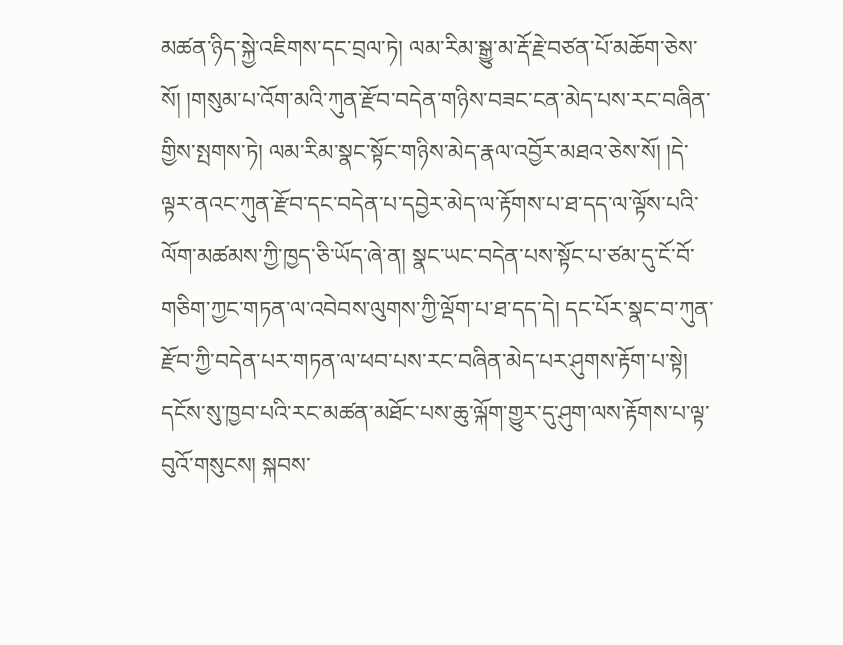མཚན་ཉིད་སྐྱེ་འཇིགས་དང་བྲལ་ཏེ། ལམ་རིམ་སྒྱུ་མ་རྡོ་རྗེ་བཙན་པོ་མཆོག་ཅེས་སོ། །གསུམ་པ་འོག་མའི་ཀུན་རྫོབ་བདེན་གཉིས་བཟང་ངན་མེད་པས་རང་བཞིན་གྱིས་སྤགས་ཏེ། ལམ་རིམ་སྣང་སྟོང་གཉིས་མེད་རྣལ་འབྱོར་མཐའ་ཅེས་སོ། །དེ་ལྟར་ནའང་ཀུན་རྫོབ་དང་བདེན་པ་དབྱེར་མེད་ལ་རྟོགས་པ་ཐ་དད་ལ་ལྟོས་པའི་ལོག་མཚམས་ཀྱི་ཁྱད་ཅི་ཡོད་ཞེ་ན། སྣང་ཡང་བདེན་པས་སྟོང་པ་ཙམ་དུ་ངོ་བོ་གཅིག་ཀྱང་གཏན་ལ་འབེབས་ལུགས་ཀྱི་ལྡོག་པ་ཐ་དད་དེ། དང་པོར་སྣང་བ་ཀུན་རྫོབ་ཀྱི་བདེན་པར་གཏན་ལ་ཕབ་པས་རང་བཞིན་མེད་པར་ཤུགས་རྟོག་པ་སྟེ། དངོས་སུ་ཁྱབ་པའི་རང་མཚན་མཐོང་པས་ཆུ་ལྐོག་གྱུར་དུ་ཤུག་ལས་རྟོགས་པ་ལྟ་བུའོ་གསུངས། སྐབས་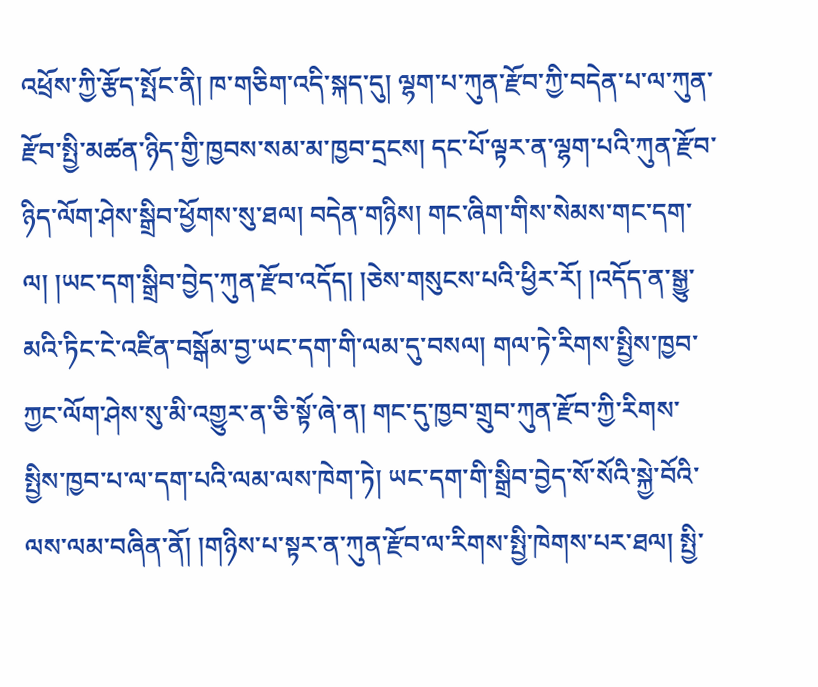འཕྲོས་ཀྱི་རྩོད་སྤོང་ནི། ཁ་གཅིག་འདི་སྐད་དུ། ལྷག་པ་ཀུན་རྫོབ་ཀྱི་བདེན་པ་ལ་ཀུན་རྫོབ་སྤྱི་མཚན་ཉིད་གྱི་ཁྱབས་སམ་མ་ཁྱབ་དྲངས། དང་པོ་ལྟར་ན་ལྷག་པའི་ཀུན་རྫོབ་ཉིད་ལོག་ཤེས་སྒྲིབ་ཕྱོགས་སུ་ཐལ། བདེན་གཉིས། གང་ཞིག་གིས་སེམས་གང་དག་ལ། །ཡང་དག་སྒྲིབ་བྱེད་ཀུན་རྫོབ་འདོད། །ཅེས་གསུངས་པའི་ཕྱིར་རོ། །འདོད་ན་སྒྱུ་མའི་ཏིང་ངེ་འཛིན་བསྒོམ་བྱ་ཡང་དག་གི་ལམ་དུ་བསལ། གལ་ཏེ་རིགས་སྤྱིས་ཁྱབ་ཀྱང་ལོག་ཤེས་སུ་མི་འགྱུར་ན་ཅི་སྟོ་ཞེ་ན། གང་དུ་ཁྱབ་གྲུབ་ཀུན་རྫོབ་ཀྱི་རིགས་སྤྱིས་ཁྱབ་པ་ལ་དག་པའི་ལམ་ལས་ཁེག་ཏེ། ཡང་དག་གི་སྒྲིབ་བྱེད་སོ་སོའི་སྐྱེ་བོའི་ལས་ལམ་བཞིན་ནོ། །གཉིས་པ་སྟར་ན་ཀུན་རྫོབ་ལ་རིགས་སྤྱི་ཁེགས་པར་ཐལ། སྤྱི་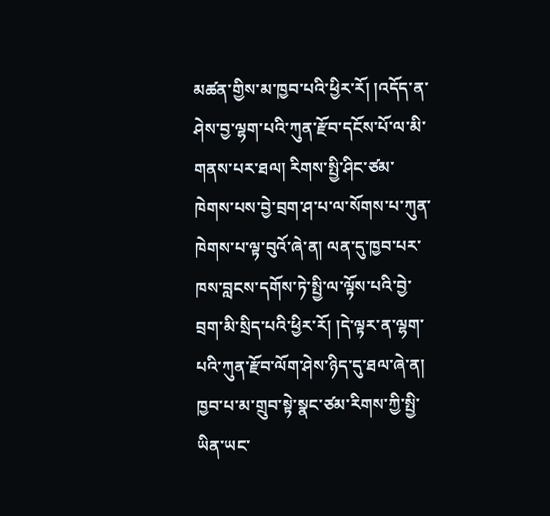མཚན་གྱིས་མ་ཁྱབ་པའི་ཕྱིར་རོ། །འདོད་ན་ཤེས་བྱ་ལྷག་པའི་ཀུན་རྫོབ་དངོས་པོ་ལ་མི་གནས་པར་ཐལ། རིགས་སྤྱི་ཤིང་ཙམ་ཁེགས་པས་བྱེ་བྲག་ཤ་པ་ལ་སོགས་པ་ཀུན་ཁེགས་པ་ལྟ་བུའོ་ཞེ་ན། ལན་དུ་ཁྱབ་པར་ཁས་བླངས་དགོས་ཏེ་སྤྱི་ལ་ལྟོས་པའི་བྱེ་བྲག་མི་སྲིད་པའི་ཕྱིར་རོ། །དེ་ལྟར་ན་ལྷག་པའི་ཀུན་རྫོབ་ལོག་ཤེས་ཉིད་དུ་ཐལ་ཞེ་ན། ཁྱབ་པ་མ་གྲུབ་སྟེ་སྣང་ཙམ་རིགས་ཀྱི་སྤྱི་ཡིན་ཡང་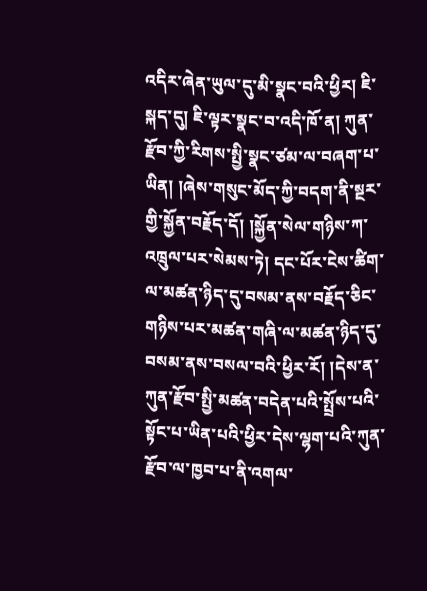འདིར་ཞེན་ཡུལ་དུ་མི་སྣང་བའི་ཕྱིར། ཇི་སྐད་དུ། ཇི་ལྟར་སྣང་བ་འདི་ཁོ་ན། ཀུན་རྫོབ་ཀྱི་རིགས་སྤྱི་སྣང་ཙམ་ལ་བཞག་པ་ཡིན། །ཞེས་གསུང་མོད་ཀྱི་བདག་ནི་སྔར་གྱི་སྐྱོན་བརྗོད་དོ། །སྐྱོན་སེལ་གཉིས་ཀ་འཁྲུལ་པར་སེམས་ཏེ། དང་པོར་ངེས་ཚིག་ལ་མཚན་ཉིད་དུ་བསམ་ནས་བརྗོད་ཅིང་གཉིས་པར་མཚན་གཞི་ལ་མཚན་ཉིད་དུ་བསམ་ནས་བསལ་བའི་ཕྱིར་རོ། །དེས་ན་ཀུན་རྫོབ་སྤྱི་མཚན་བདེན་པའི་སྤྲོས་པའི་སྟོང་པ་ཡིན་པའི་ཕྱིར་དེས་ལྷག་པའི་ཀུན་རྫོབ་ལ་ཁྱབ་པ་ནི་འགལ་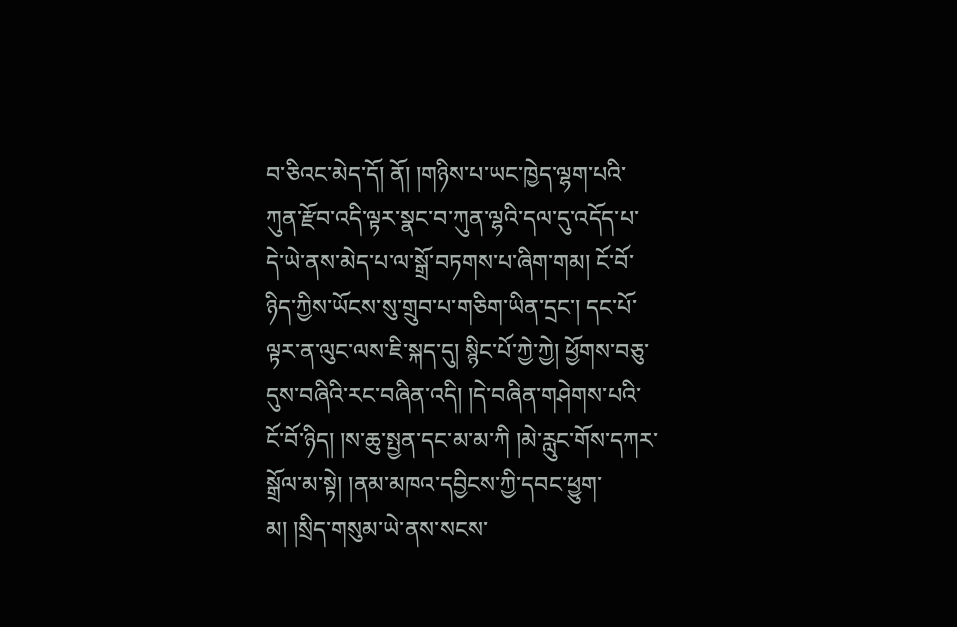བ་ཅིའང་མེད་དོ། ནོ། །གཉིས་པ་ཡང་ཁྱེད་ལྷག་པའི་ཀུན་རྫོབ་འདི་ལྟར་སྣང་བ་ཀུན་ལྷའི་དལ་དུ་འདོད་པ་དེ་ཡེ་ནས་མེད་པ་ལ་སྒྲོ་བཏགས་པ་ཞིག་གམ། ངོ་བོ་ཉིད་ཀྱིས་ཡོངས་སུ་གྲུབ་པ་གཅིག་ཡིན་དྲང་། དང་པོ་ལྟར་ན་ལུང་ལས་ཇི་སྐད་དུ། སྙིང་པོ་ཀྱེ་ཀྱེ། ཕྱོགས་བཅུ་དུས་བཞིའི་རང་བཞིན་འདི། །དེ་བཞིན་གཤེགས་པའི་ངོ་བོ་ཉིད། །ས་ཆུ་སྤྱན་དང་མ་མ་ཀི །མེ་རླུང་གོས་དཀར་སྒྲོལ་མ་སྟེ། །ནམ་མཁའ་དབྱིངས་ཀྱི་དབང་ཕྱུག་མ། །སྲིད་གསུམ་ཡེ་ནས་སངས་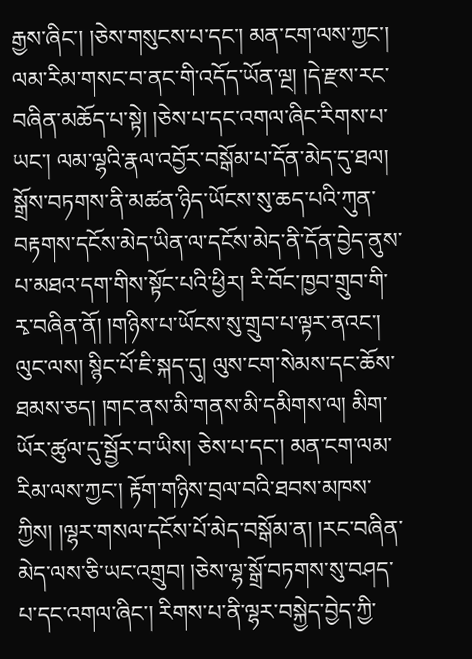རྒྱས་ཞིང་། །ཅེས་གསུངས་པ་དང་། མན་ངག་ལས་ཀྱང་། ལམ་རིམ་གསང་བ་ནང་གི་འདོད་ཡོན་ལྔ། །དེ་རྫས་རང་བཞིན་མཆོད་པ་སྟེ། །ཅེས་པ་དང་འགལ་ཞིང་རིགས་པ་ཡང་། ལམ་ལྷའི་རྣལ་འབྱོར་བསྒོམ་པ་དོན་མེད་དུ་ཐལ། སྒྲོས་བཏགས་ནི་མཚན་ཉིད་ཡོངས་སུ་ཆད་པའི་ཀུན་བརྟགས་དངོས་མེད་ཡིན་ལ་དངོས་མེད་ནི་དོན་བྱེད་ནུས་པ་མཐའ་དག་གིས་སྟོང་པའི་ཕྱིར། རི་བོང་ཁྱབ་གྲུབ་གི་རྭ་བཞིན་ནོ། །གཉིས་པ་ཡོངས་སུ་གྲུབ་པ་ལྟར་ནའང་། ལུང་ལས། སྙིང་པོ་ཇི་སྐད་དུ། ལུས་ངག་སེམས་དང་ཆོས་ཐམས་ཅད། །གང་ནས་མི་གནས་མི་དམིགས་ལ། མིག་ཡོར་ཚུལ་དུ་སྦྱོར་བ་ཡིས། ཅེས་པ་དང་། མན་ངག་ལམ་རིམ་ལས་ཀྱང་། རྟོག་གཉིས་བྲལ་བའི་ཐབས་མཁས་ཀྱིས། །ལྷར་གསལ་དངོས་པོ་མེད་བསྒོམ་ན། །རང་བཞིན་མེད་ལས་ཅི་ཡང་འགྲུབ། །ཅེས་ལྷ་སྒྲོ་བཏགས་སུ་བཤད་པ་དང་འགལ་ཞིང་། རིགས་པ་ནི་ལྷར་བསྐྱེད་བྱེད་ཀྱི་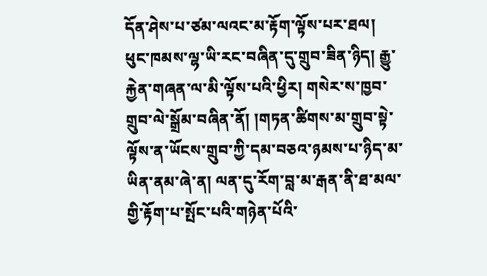དོན་ཤེས་པ་ཙམ་ལའང་མ་རྟོག་ལྟོས་པར་ཐལ། ཕུང་ཁམས་ལྷ་ཡི་རང་བཞིན་དུ་གྲུབ་ཟིན་ཉིད། རྒྱུ་རྐྱེན་གཞན་ལ་མི་ལྟོས་པའི་ཕྱིར། གསེར་ས་ཁྱབ་གྲུབ་ལེ་སྒྲོམ་བཞིན་ནོ། །གཏན་ཚིགས་མ་གྲུབ་སྟེ་ལྟོས་ན་ཡོངས་གྲུབ་ཀྱི་དམ་བཅའ་ཉམས་པ་ཉིད་མ་ཡིན་ནམ་ཞེ་ན། ལན་དུ་རོག་བླ་མ་རྒན་ནི་ཐ་མལ་གྱི་རྟོག་པ་སྤོང་པའི་གཉེན་པོའི་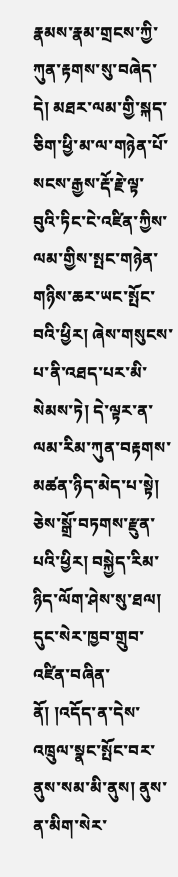རྣམས་རྣམ་གྲངས་ཀྱི་ཀུན་རྟགས་སུ་བཞེད་དེ། མཐར་ལམ་གྱི་སྐད་ཅིག་ཕྱི་མ་ལ་གཉེན་པོ་སངས་རྒྱས་རྡོ་རྗེ་ལྟ་བུའི་ཏིང་ངེ་འཛིན་ཀྱིས་ལམ་གྱིས་སྤང་གཉེན་གཉིས་ཆར་ཡང་སྤོང་བའི་ཕྱིར། ཞེས་གསུངས་པ་ནི་འཐད་པར་མི་སེམས་ཏེ། དེ་ལྟར་ན་ལམ་རིམ་ཀུན་བརྟགས་མཚན་ཉིད་མེད་པ་སྟེ། ཅེས་སྒྲོ་བཏགས་རྫུན་པའི་ཕྱིར། བསྐྱེད་རིམ་ཉིད་ལོག་ཤེས་སུ་ཐལ། དུང་སེར་ཁྱབ་གྲུབ་འཛིན་བཞིན་ནོ། །འདོད་ན་དེས་འཁྲུལ་སྣང་སྤོང་བར་ནུས་སམ་མི་ནུས། ནུས་ན་མིག་སེར་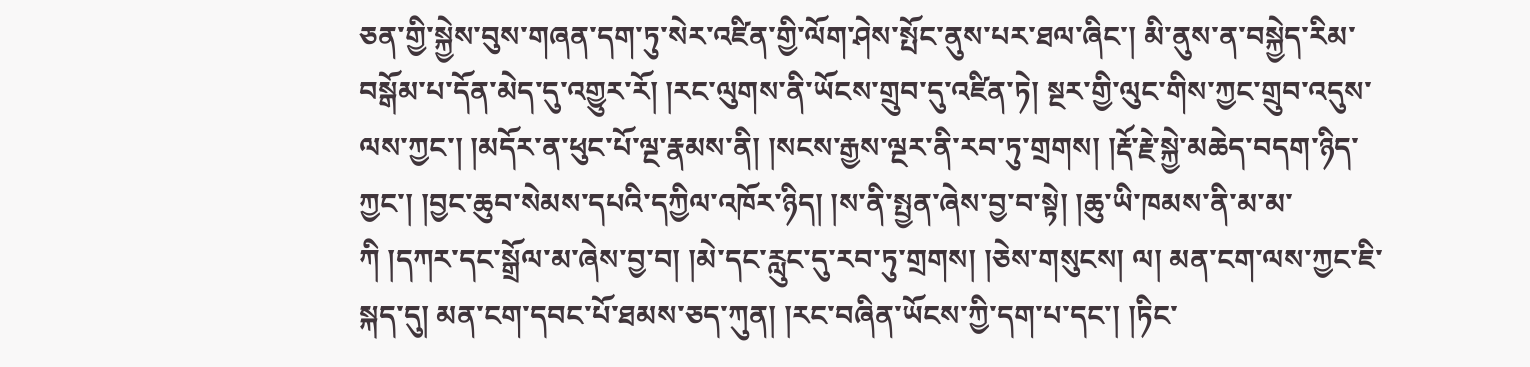ཅན་གྱི་སྐྱེས་བུས་གཞན་དག་ཏུ་སེར་འཛིན་གྱི་ལོག་ཤེས་སྤོང་ནུས་པར་ཐལ་ཞིང་། མི་ནུས་ན་བསྐྱེད་རིམ་བསྒོམ་པ་དོན་མེད་དུ་འགྱུར་རོ། །རང་ལུགས་ནི་ཡོངས་གྲུབ་དུ་འཛིན་ཏེ། སྔར་གྱི་ལུང་གིས་ཀྱང་གྲུབ་འདུས་ལས་ཀྱང་། །མདོར་ན་ཕུང་པོ་ལྔ་རྣམས་ནི། །སངས་རྒྱས་ལྔར་ནི་རབ་ཏུ་གྲགས། །རྡོ་རྗེ་སྐྱེ་མཆེད་བདག་ཉིད་ཀྱང་། །བྱང་ཆུབ་སེམས་དཔའི་དཀྱིལ་འཁོར་ཉིད། །ས་ནི་སྤྱན་ཞེས་བྱ་བ་སྟེ། །ཆུ་ཡི་ཁམས་ནི་མ་མ་ཀི །དཀར་དང་སྒྲོལ་མ་ཞེས་བྱ་བ། །མེ་དང་རླུང་དུ་རབ་ཏུ་གྲགས། །ཅེས་གསུངས། ལ། མན་ངག་ལས་ཀྱང་ཇི་སྐད་དུ། མན་ངག་དབང་པོ་ཐམས་ཅད་ཀུན། །རང་བཞིན་ཡོངས་ཀྱི་དག་པ་དང་། །ཏིང་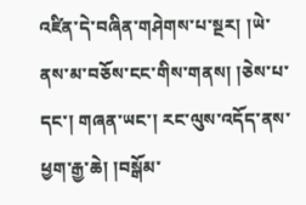འཛིན་དེ་བཞིན་གཤེགས་པ་སྔར། །ཡེ་ནས་མ་བཅོས་ངང་གིས་གནས། །ཅེས་པ་དང་། གཞན་ཡང་། རང་ལུས་འདོད་ནས་ཕྱག་རྒྱ་ཆེ། །བསྒོམ་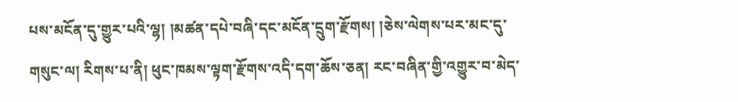པས་མངོན་དུ་གྱུར་པའི་ལྷ། །མཚན་དཔེ་བཞི་དང་མངོན་དྲུག་རྫོགས། །ཅེས་ལེགས་པར་མང་དུ་གསུང་ལ། རིགས་པ་ནི། ཕུང་ཁམས་ལྟག་རྫོགས་འདི་དག་ཆོས་ཅན། རང་བཞིན་གྱི་འགྱུར་བ་མེད་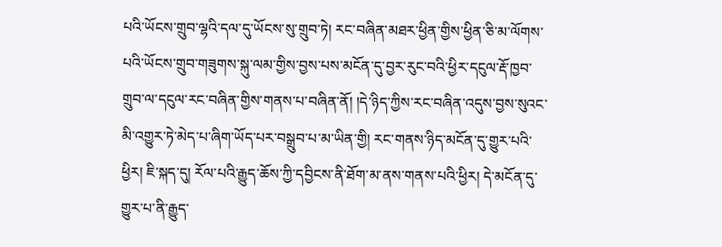པའི་ཡོངས་གྲུབ་ལྷའི་དལ་དུ་ཡོངས་སུ་གྲུབ་ཏེ། རང་བཞིན་མཐར་ཕྱིན་གྱིས་ཕྱིན་ཅི་མ་ལོགས་པའི་ཡོངས་གྲུབ་གཟུགས་སྐུ་ལམ་གྱིས་བྱས་པས་མངོན་དུ་བྱར་རུང་བའི་ཕྱིར་དངུལ་རྡོ་ཁྱབ་གྲུབ་ལ་དངུལ་རང་བཞིན་གྱིས་གནས་པ་བཞིན་ནོ། །དེ་ཉིད་ཀྱིས་རང་བཞིན་འདུས་བྱས་སུའང་མི་འགྱུར་ཏེ་མེད་པ་ཞིག་ཡོད་པར་བསྒྲུབ་པ་མ་ཡིན་གྱི། རང་གནས་ཉིད་མངོན་དུ་གྱུར་པའི་ཕྱིར། ཇི་སྐད་དུ། རོལ་པའི་རྒྱུད་ཆོས་ཀྱི་དབྱིངས་ནི་ཐོག་མ་ནས་གནས་པའི་ཕྱིར། དེ་མངོན་དུ་གྱུར་པ་ནི་རྒྱུད་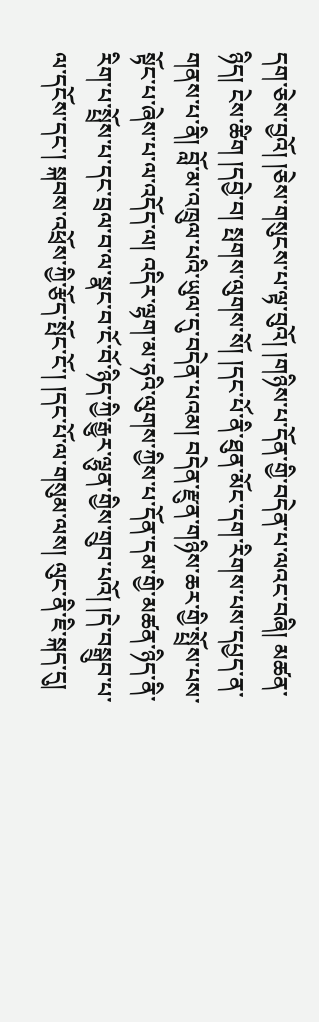དག་ཅེས་བྱའོ། །ཅེས་གསུངས་པ་ལྟ་བུའོ། །གཉིས་པ་དོན་གྱི་བདེན་པ་ལའང་བཞི། མཚན་ཉིད། ངེས་ཚིག །དབྱེ་བ། སྤགས་ལུགས་སོ། །དང་པོ་ནི་ཐུན་མོང་དག་རིགས་པས་དཔྱད་ན་གནས་པ་ནི། བློ་མ་འཁྲུལ་པའི་ཡུལ་དུ་བདེན་པའམ། བདེན་རྫུན་གཉིས་ཆར་གྱི་སྤྲོས་པས་སྟོང་པ་ཞེས་པ་ལ་འདོད་ལ། འདིར་ལྷག་མ་ཧའི་ལུགས་ཀྱིས་པ་དོན་དམ་གྱི་མཚན་ཉིད་ནི་རིག་པ་སྤྲོས་པ་དང་བྲལ་བ་ལ་སྣང་བ་ངོ་བོ་ཉིད་ཀྱི་རྒྱུར་ལྷུན་གྱིས་གྲུབ་པའོ། །དེ་བསྒྲུབ་པ་ལ་དངོས་དང་། སྐབས་འཕྲོས་ཀྱི་རྩོད་སྤོང་ངོ་། །དང་པོ་ལ་གསུམ་ལས། ལུང་ནི་ཇི་སྐད་དུ།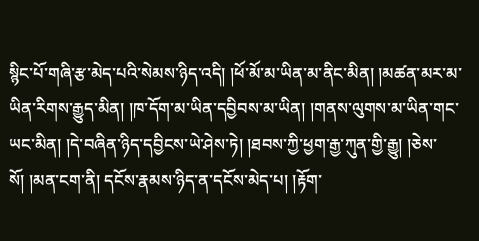སྙིང་པོ་གཞི་རྩ་མེད་པའི་སེམས་ཉིད་འདི། །ཕོ་མོ་མ་ཡིན་མ་ནིང་མིན། །མཚན་མར་མ་ཡིན་རིགས་རྒྱུད་མིན། །ཁ་དོག་མ་ཡིན་དབྱིབས་མ་ཡིན། །གནས་ལུགས་མ་ཡིན་གང་ཡང་མིན། །དེ་བཞིན་ཉིད་དབྱིངས་ཡེ་ཤེས་ཏེ། །ཐབས་ཀྱི་ཕྱག་རྒྱ་ཀུན་གྱི་རྒྱུ། །ཅེས་སོ། །མན་ངག་ནི། དངོས་རྣམས་ཉིད་ན་དངོས་མེད་པ། །རྟོག་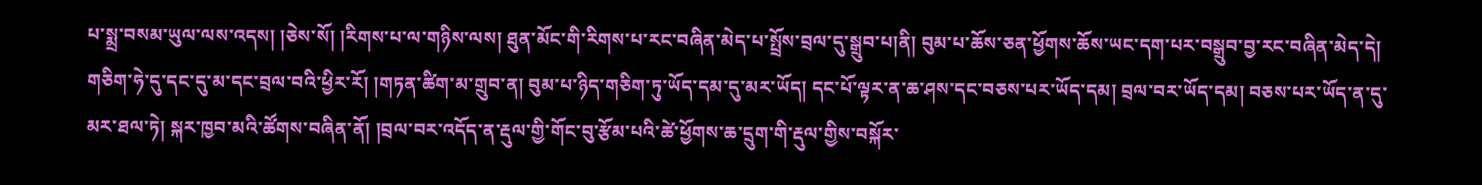པ་སྨྲ་བསམ་ཡུལ་ལས་འདས། །ཅེས་སོ། །རིགས་པ་ལ་གཉིས་ལས། ཐུན་མོང་གི་རིགས་པ་རང་བཞིན་མེད་པ་སྤྲོས་བྲལ་དུ་སྒྲུབ་པ།ནི། བུམ་པ་ཆོས་ཅན་ཕྱོགས་ཆོས་ཡང་དག་པར་བསྒྲུབ་བྱ་རང་བཞིན་མེད་དེ། གཅིག་ཧེ་དུ་དང་དུ་མ་དང་བྲལ་བའི་ཕྱིར་རོ། །གཏན་ཚིག་མ་གྲུབ་ན། བུམ་པ་ཉིད་གཅིག་ཏུ་ཡོད་དམ་དུ་མར་ཡོད། དང་པོ་ལྟར་ན་ཆ་ཤས་དང་བཅས་པར་ཡོད་དམ། བྲལ་བར་ཡོད་དམ། བཅས་པར་ཡོད་ན་དུ་མར་ཐལ་ཏེ། སྐར་ཁྱབ་མའི་ཚོགས་བཞིན་ནོ། །བྲལ་བར་འདོད་ན་རྡུལ་གྱི་གོང་བུ་རྩོམ་པའི་ཚེ་ཕྱོགས་ཆ་དྲུག་གི་རྡུལ་གྱིས་བསྐོར་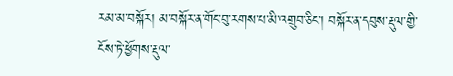རམ་མ་བསྐོར། མ་བསྐོར་ན་གོང་བུ་རགས་པ་མི་འགྲུབ་ཅིང་། བསྐོར་ན་དབུས་རྡུལ་གྱི་ངོས་ཏེ་ཕྱོགས་རྡུལ་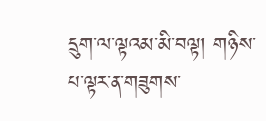དྲུག་ལ་ལྟའམ་མི་བལྟ། གཉིས་པ་ལྟར་ན་གཟུགས་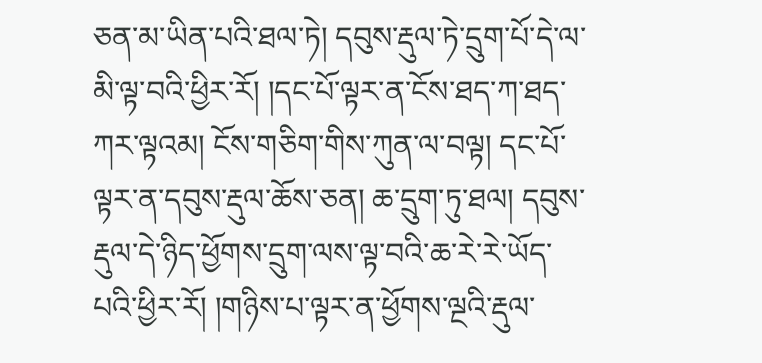ཅན་མ་ཡིན་པའི་ཐལ་ཏེ། དབུས་རྡུལ་ཏེ་དྲུག་པོ་དེ་ལ་མི་ལྟ་བའི་ཕྱིར་རོ། །དང་པོ་ལྟར་ན་ངོས་ཐད་ཀ་ཐད་ཀར་ལྟའམ། ངོས་གཅིག་གིས་ཀུན་ལ་བལྟ། དང་པོ་ལྟར་ན་དབུས་རྡུལ་ཆོས་ཅན། ཆ་དྲུག་ཏུ་ཐལ། དབུས་རྡུལ་དེ་ཉིད་ཕྱོགས་དྲུག་ལས་ལྟ་བའི་ཆ་རེ་རེ་ཡོད་པའི་ཕྱིར་རོ། །གཉིས་པ་ལྟར་ན་ཕྱོགས་ལྔའི་རྡུལ་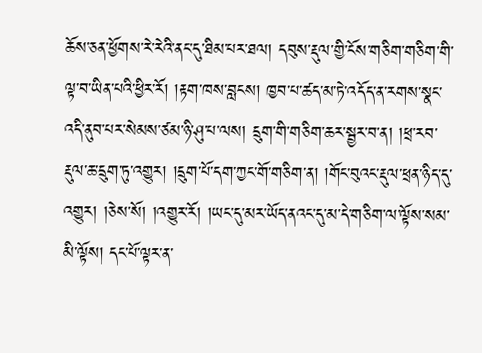ཆོས་ཅན་ཕྱོགས་རེ་རེའི་ནང་དུ་ཐིམ་པར་ཐལ། དབུས་རྡུལ་གྱི་ངོས་གཅིག་གཅིག་གི་ལྟ་བ་ཡིན་པའི་ཕྱིར་རོ། །རྟག་ཁས་བླངས། ཁྱབ་པ་ཚད་མ་ཏེ་འདོད་ན་རགས་སྣང་འདི་ནུབ་པར་སེམས་ཙམ་ཉི་ཤུ་པ་ལས། དྲུག་གི་གཅིག་ཆར་སྦྱར་བ་ན། །ཕྲ་རབ་རྡུལ་ཆ་དྲུག་ཏུ་འགྱུར། །དྲུག་པོ་དག་ཀྱང་གོ་གཅིག་ན། །གོང་བུའང་རྡུལ་ཕྲན་ཉིད་དུ་འགྱུར། །ཅེས་སོ། །འགྱུར་རོ། །ཡང་དུ་མར་ཡོད་ནའང་དུ་མ་དེ་གཅིག་ལ་ལྟོས་སམ་མི་ལྟོས། དང་པོ་ལྟར་ན་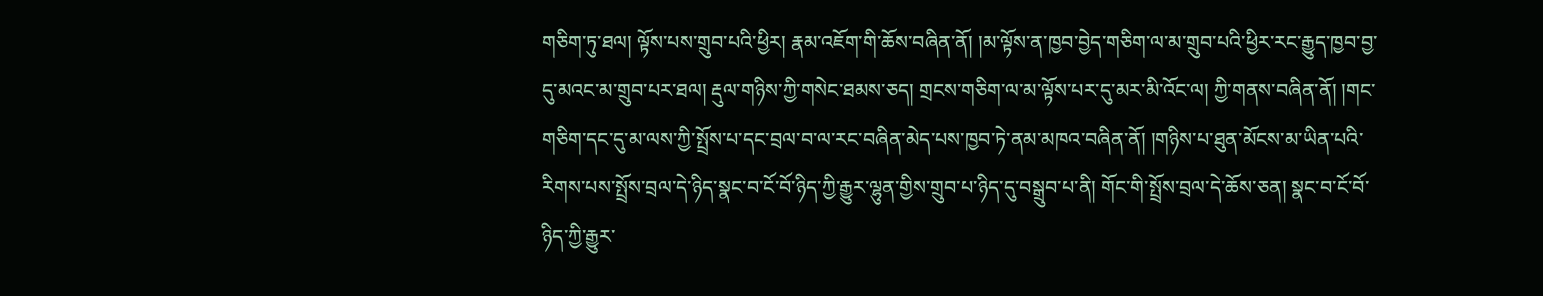གཅིག་ཏུ་ཐལ། ལྟོས་པས་གྲུབ་པའི་ཕྱིར། རྣམ་འཇོག་གི་ཆོས་བཞིན་ནོ། །མ་ལྟོས་ན་ཁྱབ་བྱེད་གཅིག་ལ་མ་གྲུབ་པའི་ཕྱིར་རང་རྒྱུད་ཁྱབ་བྱ་དུ་མའང་མ་གྲུབ་པར་ཐལ། རྡུལ་གཉིས་ཀྱི་གསེང་ཐམས་ཅད། གྲངས་གཅིག་ལ་མ་ལྟོས་པར་དུ་མར་མི་འོང་ལ། ཀྱི་གནས་བཞིན་ནོ། །གང་གཅིག་དང་དུ་མ་ལས་ཀྱི་སྤྲོས་པ་དང་བྲལ་བ་ལ་རང་བཞིན་མེད་པས་ཁྱབ་ཏེ་ནམ་མཁའ་བཞིན་ནོ། །གཉིས་པ་ཐུན་མོངས་མ་ཡིན་པའི་རིགས་པས་སྤྲོས་བྲལ་དེ་ཉིད་སྣང་བ་ངོ་བོ་ཉིད་ཀྱི་རྒྱུར་ལྷུན་གྱིས་གྲུབ་པ་ཉིད་དུ་བསྒྲུབ་པ་ནི། གོང་གི་སྤྲོས་བྲལ་དེ་ཆོས་ཅན། སྣང་བ་ངོ་བོ་ཉིད་ཀྱི་རྒྱུར་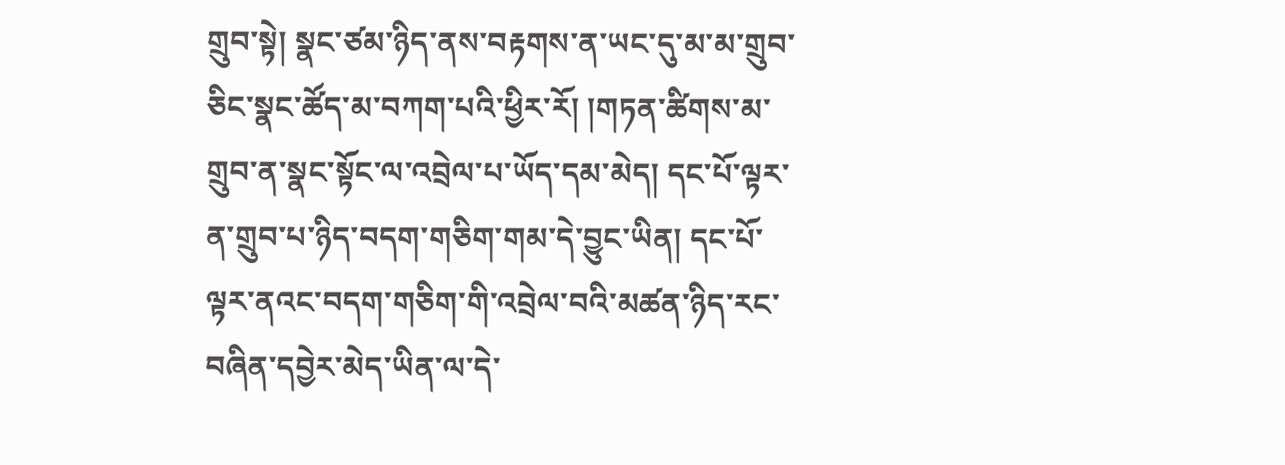གྲུབ་སྟེ། སྣང་ཙམ་ཉིད་ནས་བརྟགས་ན་ཡང་དུ་མ་མ་གྲུབ་ཅིང་སྣང་ཚོད་མ་བཀག་པའི་ཕྱིར་རོ། །གཏན་ཚིགས་མ་གྲུབ་ན་སྣང་སྟོང་ལ་འབྲེལ་པ་ཡོད་དམ་མེད། དང་པོ་ལྟར་ན་གྲུབ་པ་ཉིད་བདག་གཅིག་གམ་དེ་བྱུང་ཡིན། དང་པོ་ལྟར་ནའང་བདག་གཅིག་གི་འབྲེལ་བའི་མཚན་ཉིད་རང་བཞིན་དབྱེར་མེད་ཡིན་ལ་དེ་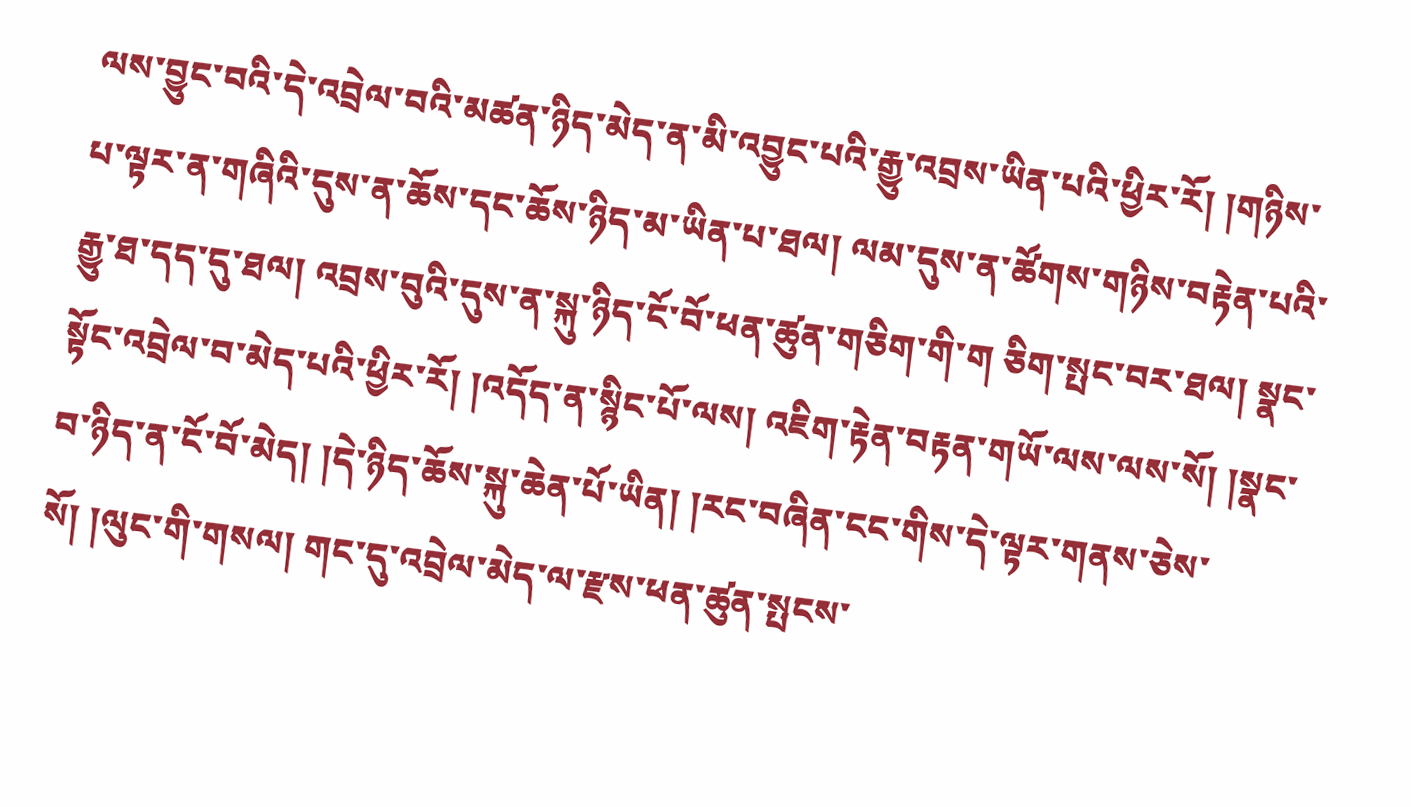ལས་བྱུང་བའི་དེ་འབྲེལ་བའི་མཚན་ཉིད་མེད་ན་མི་འབྱུང་པའི་རྒྱུ་འབྲས་ཡིན་པའི་ཕྱིར་རོ། །གཉིས་པ་ལྟར་ན་གཞིའི་དུས་ན་ཆོས་དང་ཆོས་ཉིད་མ་ཡིན་པ་ཐལ། ལམ་དུས་ན་ཚོགས་གཉིས་བརྟེན་པའི་རྒྱུ་ཐ་དད་དུ་ཐལ། འབྲས་བུའི་དུས་ན་སྐུ་ཉིད་ངོ་བོ་ཕན་ཚུན་གཅིག་གི་ག ཅིག་སྤང་བར་ཐལ། སྣང་སྟོང་འབྲེལ་བ་མེད་པའི་ཕྱིར་རོ། །འདོད་ན་སྙིང་པོ་ལས། འཇིག་རྟེན་བརྟན་གཡོ་ལས་ལས་སོ། །སྣང་བ་ཉིད་ན་ངོ་བོ་མེད། །དེ་ཉིད་ཆོས་སྐུ་ཆེན་པོ་ཡིན། །རང་བཞིན་ངང་གིས་དེ་ལྟར་གནས་ཅེས་སོ། །ལུང་གི་གསལ། གང་དུ་འབྲེལ་མེད་ལ་རྫས་ཕན་ཚུན་སྤངས་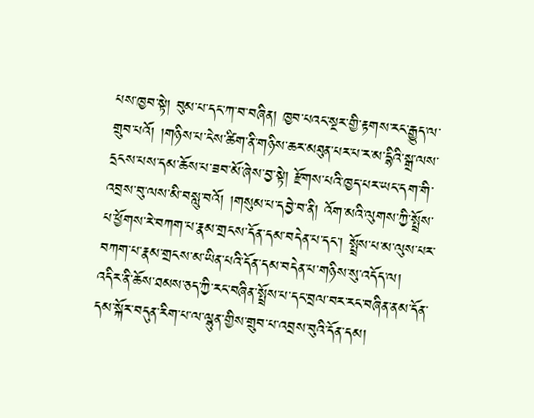པས་ཁྱབ་སྟེ། བུམ་པ་དང་ཀ་བ་བཞིན། ཁྱབ་པའང་སྔར་གྱི་རྟགས་རང་རྒྱུད་ལ་གྲུབ་པའོ། །གཉིས་པ་ངེས་ཚིག་ནི་གཉིས་ཆར་མཐུན་པར་པ་ར་མ་དྷིའི་སྒྲ་ལས་དྲངས་པས་དམ་ཆོས་པ་ཟབ་མོ་ཞེས་བྱ་སྟེ། རྫོགས་པའི་ཁྱད་པར་ཡང་དག་གི་འབྲས་བུ་ལས་མི་བསླུ་བའོ། །གསུམ་པ་དབྱེ་བ་ནི། འོག་མའི་ལུགས་ཀྱི་སྤྲོས་པ་ཕྱོགས་རེ་བཀག་པ་རྣམ་གྲངས་དོན་དམ་བདེན་པ་དང་། སྤྲོས་པ་མ་ལུས་པར་བཀག་པ་རྣམ་གྲངས་མ་ཡིན་པའི་དོན་དམ་བདེན་པ་གཉིས་སུ་འདོད་ལ། འདིར་ནི་ཆོས་ཐམས་ཅད་ཀྱི་རང་བཞིན་སྤྲོས་པ་དང་བྲལ་བར་རང་བཞིན་ནམ་དོན་དམ་སྐོར་བདུན་རིག་པ་ལ་ལྷུན་གྱིས་གྲུབ་པ་འབྲས་བུའི་དོན་དམ།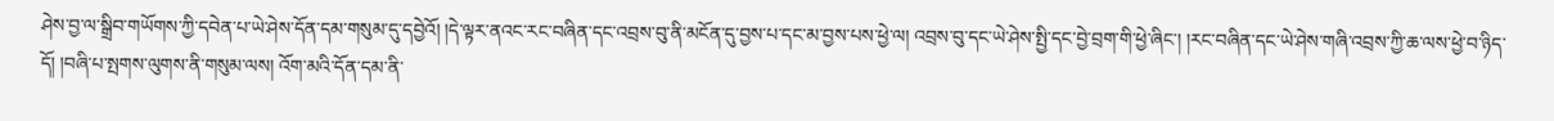ཤེས་བྱ་ལ་སྒྲིབ་གཡོགས་ཀྱི་དབེན་པ་ཡེ་ཤེས་དོན་དམ་གསུམ་དུ་དབྱེའོ། །དེ་ལྟར་ནའང་རང་བཞིན་དང་འབྲས་བུ་ནི་མངོན་དུ་བྱས་པ་དང་མ་བྱས་པས་ཕྱེ་ལ། འབྲས་བུ་དང་ཡེ་ཤེས་སྤྱི་དང་བྱེ་བྲག་གི་ཕྱེ་ཞིང་། །རང་བཞིན་དང་ཡེ་ཤེས་གཞི་འབྲས་ཀྱི་ཆ་ལས་ཕྱེ་བ་ཉིད་དོ། །བཞི་པ་སྤགས་ལུགས་ནི་གསུམ་ལས། འོག་མའི་དོན་དམ་ནི་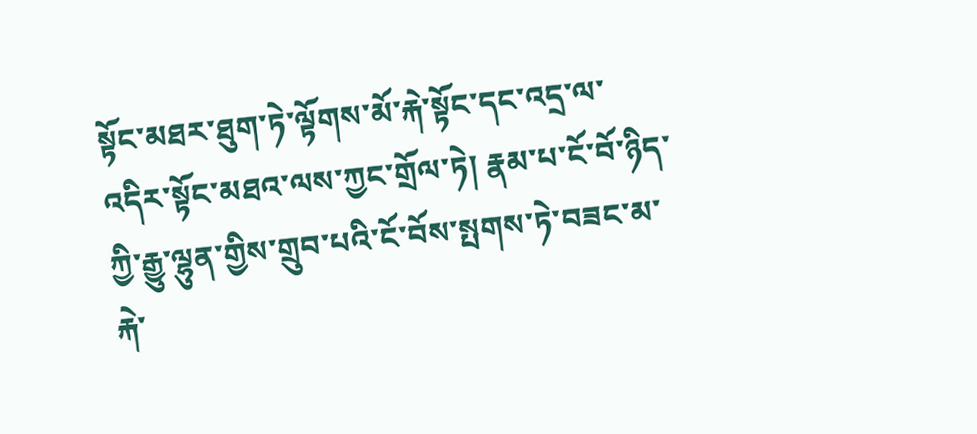སྟོང་མཐར་ཐུག་ཏེ་ལྟོགས་མོ་རྐེ་སྟོང་དང་འདྲ་ལ་འདིར་སྟོང་མཐའ་ལས་ཀྱང་གྲོལ་ཏེ། རྣམ་པ་ངོ་བོ་ཉིད་ཀྱི་རྒྱུ་ལྷུན་གྱིས་གྲུབ་པའི་ངོ་བོས་སྤགས་ཏེ་བཟང་མ་རྐེ་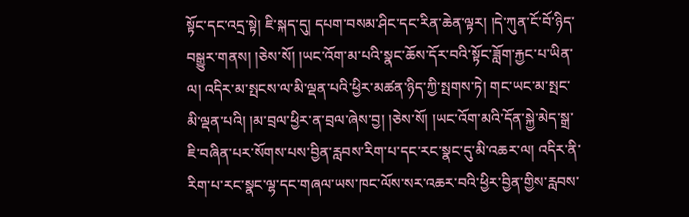སྟོང་དང་འདྲ་སྟེ། ཇི་སྐད་དུ། དཔག་བསམ་ཤིང་དང་རིན་ཆེན་ལྟར། །དེ་ཀུན་ངོ་བོ་ཉིད་བསྒྱུར་གནས། །ཅེས་སོ། །ཡང་འོག་མ་པའི་སྣང་ཆོས་དོར་བའི་སྟོང་ཟློག་རྐྱང་པ་ཡིན་ལ། འདིར་མ་སྤངས་ལ་མི་ལྡན་པའི་ཕྱིར་མཚན་ཉིད་ཀྱི་སྤགས་ཏེ། གང་ཡང་མ་སྤང་མི་ལྡན་པའི། །མ་བྲལ་ཕྱིར་ན་བྲལ་ཞེས་བྱ། །ཅེས་སོ། །ཡང་འོག་མའི་དོན་སྐྱེ་མེད་སྒྲ་ཇི་བཞིན་པར་སོགས་པས་བྱིན་རླབས་རིག་པ་དང་རང་སྣང་དུ་མི་འཆར་ལ། འདིར་ནི་རིག་པ་རང་སྣང་ལྷ་དང་གཞལ་ཡས་ཁང་ལོས་སར་འཆར་བའི་ཕྱིར་བྱིན་གྱིས་རླབས་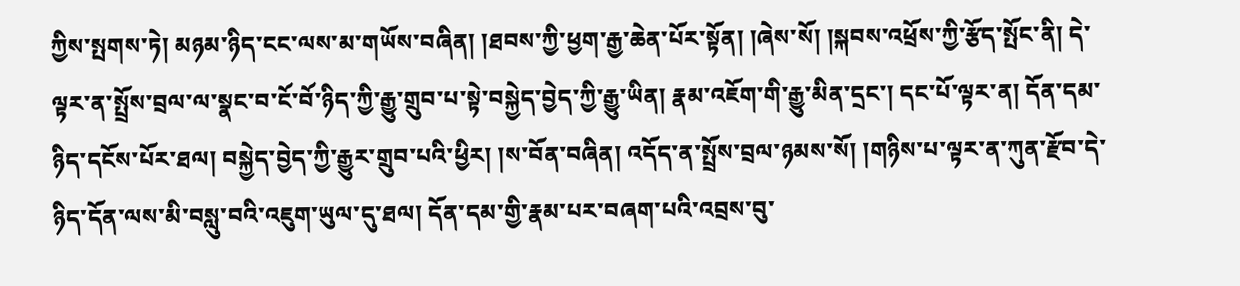ཀྱིས་སྤགས་ཏེ། མཉམ་ཉིད་ངང་ལས་མ་གཡོས་བཞིན། །ཐབས་ཀྱི་ཕྱག་རྒྱ་ཆེན་པོར་སྟོན། །ཞེས་སོ། །སྐབས་འཕྲོས་ཀྱི་རྩོད་སྤོང་ནི། དེ་ལྟར་ན་སྤྲོས་བྲལ་ལ་སྣང་བ་ངོ་བོ་ཉིད་ཀྱི་རྒྱུ་གྲུབ་པ་སྟེ་བསྐྱེད་བྱེད་ཀྱི་རྒྱུ་ཡིན། རྣམ་འཇོག་གི་རྒྱུ་མིན་དྲང་། དང་པོ་ལྟར་ན། དོན་དམ་ཉིད་དངོས་པོར་ཐལ། བསྐྱེད་བྱེད་ཀྱི་རྒྱུར་གྲུབ་པའི་ཕྱིར། །ས་བོན་བཞིན། འདོད་ན་སྤྲོས་བྲལ་ཉམས་སོ། །གཉིས་པ་ལྟར་ན་ཀུན་རྫོབ་དེ་ཉིད་དོན་ལས་མི་བསླུ་བའི་འཇུག་ཡུལ་དུ་ཐལ། དོན་དམ་གྱི་རྣམ་པར་བཞག་པའི་འབྲས་བུ་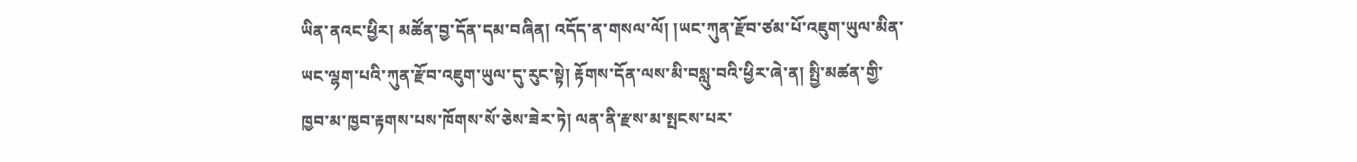ཡིན་ནའང་ཕྱིར། མཚོན་བྱ་དོན་དམ་བཞིན། འདོད་ན་གསལ་ལོ། །ཡང་ཀུན་རྫོབ་ཙམ་པོ་འཇུག་ཡུལ་མིན་ཡང་ལྷག་པའི་ཀུན་རྫོབ་འཇུག་ཡུལ་དུ་རུང་སྟེ། རྟོགས་དོན་ལས་མི་བསླུ་བའི་ཕྱིར་ཞེ་ན། སྤྱི་མཚན་གྱི་ཁྱབ་མ་ཁྱབ་རྟགས་པས་ཁོགས་སོ་ཅེས་ཟེར་ཏེ། ལན་ནི་རྫས་མ་སྤངས་པར་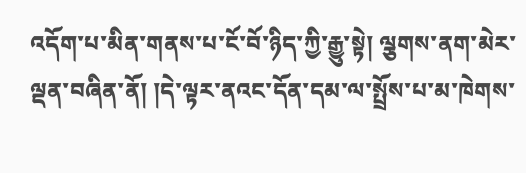འདོག་པ་མིན་གནས་པ་ངོ་བོ་ཉིད་ཀྱི་རྒྱུ་སྟེ། ལྕགས་ནག་མེར་ལྡན་བཞིན་ནོ། །དེ་ལྟར་ནའང་དོན་དམ་ལ་སྤྲོས་པ་མ་ཁེགས་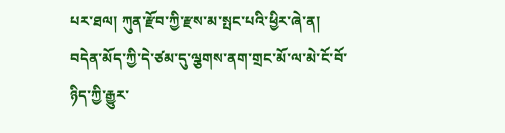པར་ཐལ། ཀུན་རྫོབ་ཀྱི་རྫས་མ་སྤང་པའི་ཕྱིར་ཞེ་ན། བདེན་མོད་ཀྱི་དེ་ཙམ་དུ་ལྕགས་ནག་གྲང་མོ་ལ་མེ་ངོ་བོ་ཉིད་ཀྱི་རྒྱུར་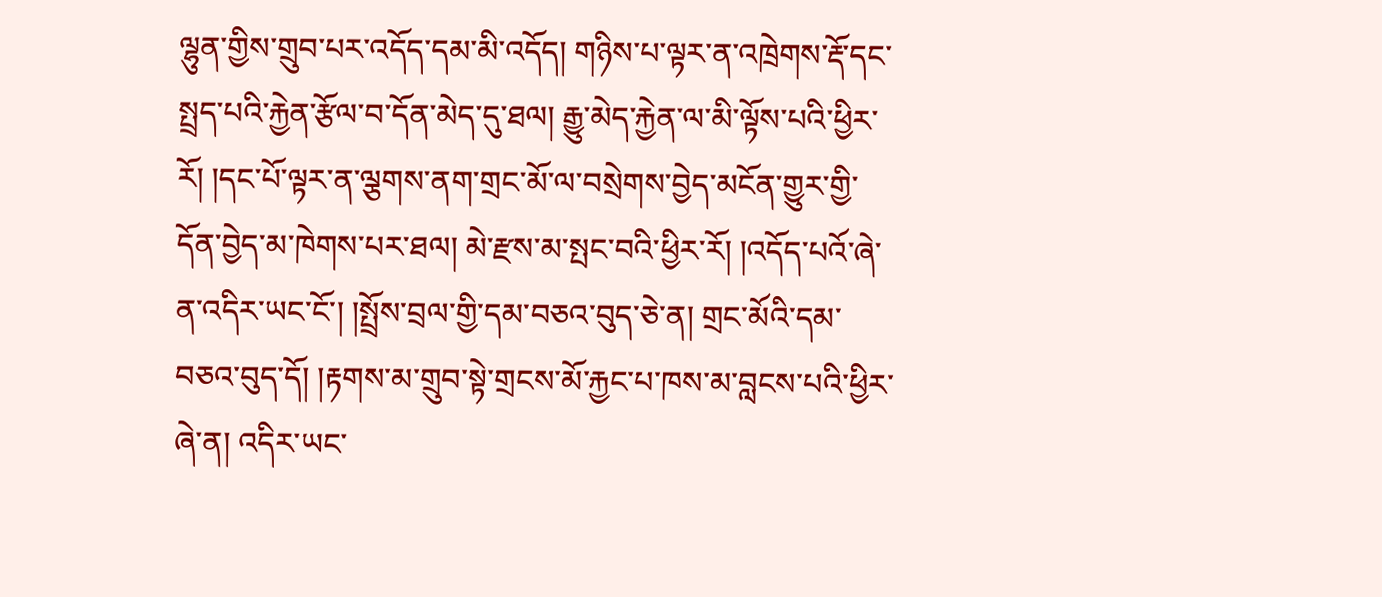ལྷུན་གྱིས་གྲུབ་པར་འདོད་དམ་མི་འདོད། གཉིས་པ་ལྟར་ན་འཁྲེགས་རྡོ་དང་སྤྲད་པའི་རྐྱེན་རྩོལ་བ་དོན་མེད་དུ་ཐལ། རྒྱུ་མེད་རྐྱེན་ལ་མི་ལྟོས་པའི་ཕྱིར་རོ། །དང་པོ་ལྟར་ན་ལྕགས་ནག་གྲང་མོ་ལ་བསྲེགས་བྱེད་མངོན་གྱུར་གྱི་དོན་བྱེད་མ་ཁེགས་པར་ཐལ། མེ་རྫས་མ་སྤང་བའི་ཕྱིར་རོ། །འདོད་པའོ་ཞེ་ན་འདིར་ཡང་ངོ་། །སྤྲོས་བྲལ་གྱི་དམ་བཅའ་བུད་ཅེ་ན། གྲང་མོའི་དམ་བཅའ་བུད་དོ། །རྟགས་མ་གྲུབ་སྟེ་གྲངས་མོ་རྐྱང་པ་ཁས་མ་བླངས་པའི་ཕྱིར་ཞེ་ན། འདིར་ཡང་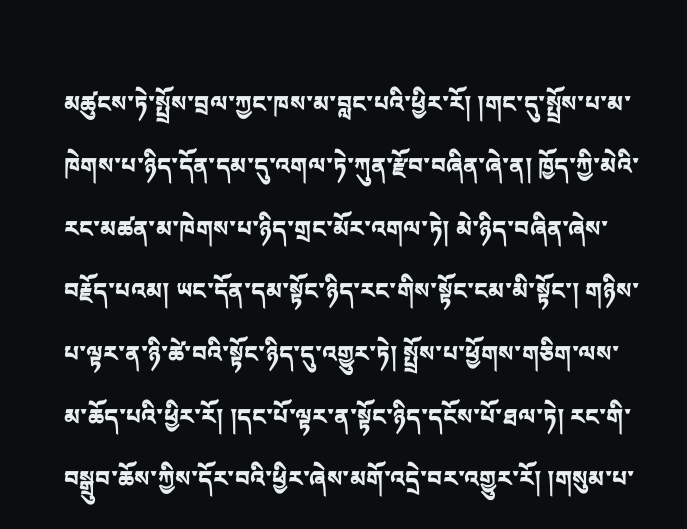མཚུངས་ཏེ་སྤྲོས་བྲལ་ཀྱང་ཁས་མ་བླང་པའི་ཕྱིར་རོ། །གང་དུ་སྤྲོས་པ་མ་ཁེགས་པ་ཉིད་དོན་དམ་དུ་འགལ་ཏེ་ཀུན་རྫོབ་བཞིན་ཞེ་ན། ཁྱོད་ཀྱི་མེའི་རང་མཚན་མ་ཁེགས་པ་ཉིད་གྲང་མོར་འགལ་ཏེ། མེ་ཉིད་བཞིན་ཞེས་བརྗོད་པའམ། ཡང་དོན་དམ་སྟོང་ཉིད་རང་གིས་སྟོང་ངམ་མི་སྟོང་། གཉིས་པ་ལྟར་ན་ཉི་ཚེ་བའི་སྟོང་ཉིད་དུ་འགྱུར་ཏེ། སྤྲོས་པ་ཕྱོགས་གཅིག་ལས་མ་ཆོད་པའི་ཕྱིར་རོ། །དང་པོ་ལྟར་ན་སྟོང་ཉིད་དངོས་པོ་ཐལ་ཏེ། རང་གི་བསྒྲུབ་ཆོས་ཀྱིས་དོར་བའི་ཕྱིར་ཞེས་མགོ་འདྲེ་བར་འགྱུར་རོ། །གསུམ་པ་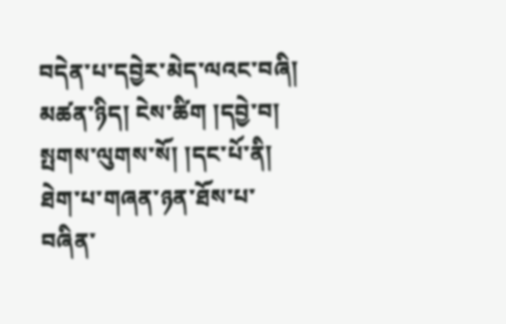བདེན་པ་དབྱེར་མེད་ལའང་བཞི། མཚན་ཉིད། ངེས་ཚིག །དབྱེ་བ། སྤགས་ལུགས་སོ། །དང་པོ་ནི། ཐེག་པ་གཞན་ཉན་ཐོས་པ་བཞིན་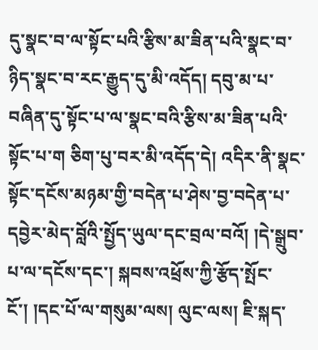དུ་སྣང་བ་ལ་སྟོང་པའི་རྩིས་མ་ཟིན་པའི་སྣང་བ་ཉིད་སྣང་བ་རང་རྒྱུད་དུ་མི་འདོད། དབུ་མ་པ་བཞིན་དུ་སྟོང་པ་ལ་སྣང་བའི་རྩིས་མ་ཟིན་པའི་སྟོང་པ་ག ཅིག་པུ་བར་མི་འདོད་དེ། འདིར་ནི་སྣང་སྟོང་དངོས་མཉམ་གྱི་བདེན་པ་ཤེས་བྱ་བདེན་པ་དབྱེར་མེད་བློའི་སྤྱོད་ཡུལ་དང་བྲལ་བའོ། །དེ་སྒྲུབ་པ་ལ་དངོས་དང་། སྐབས་འཕྲོས་ཀྱི་རྩོད་སྤོང་ངོ་། །དང་པོ་ལ་གསུམ་ལས། ལུང་ལས། ཇི་སྐད་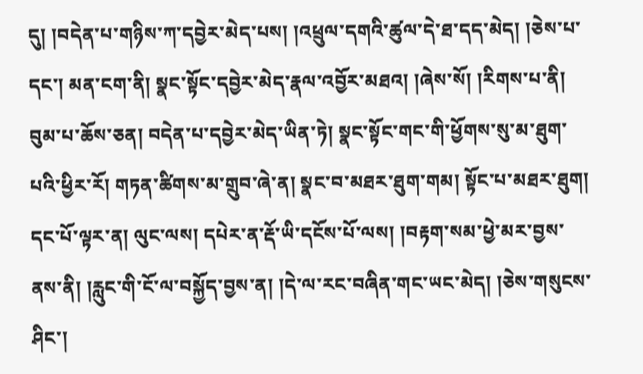དུ། །བདེན་པ་གཉིས་ཀ་དབྱེར་མེད་པས། །འཕྲུལ་དགའི་ཚུལ་དེ་ཐ་དད་མེད། །ཅེས་པ་དང་། མན་ངག་ནི། སྣང་སྟོང་དབྱེར་མེད་རྣལ་འབྱོར་མཐའ། །ཞེས་སོ། །རིགས་པ་ནི། བུམ་པ་ཆོས་ཅན། བདེན་པ་དབྱེར་མེད་ཡིན་ཏེ། སྣང་སྟོང་གང་གི་ཕྱོགས་སུ་མ་ཐུག་པའི་ཕྱིར་རོ། གཏན་ཚིགས་མ་གྲུབ་ཞེ་ན། སྣང་བ་མཐར་ཐུག་གམ། སྟོང་པ་མཐར་ཐུག། དང་པོ་ལྟར་ན། ལུང་ལས། དཔེར་ན་རྡོ་ཡི་དངོས་པོ་ལས། །བརྟག་སམ་ཕྱེ་མར་བྱས་ནས་ནི། །རླུང་གི་ངོ་ལ་བསྐྱོད་བྱས་ན། །དེ་ལ་རང་བཞིན་གང་ཡང་མེད། །ཅེས་གསུངས་ཤིང་།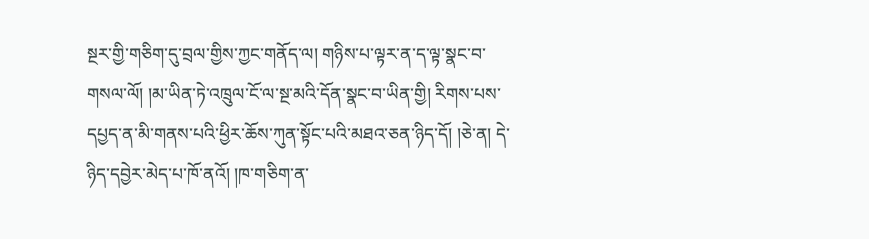སྔར་གྱི་གཅིག་དུ་བྲལ་གྱིས་ཀྱང་གནོད་ལ། གཉིས་པ་ལྟར་ན་ད་ལྟ་སྣང་བ་གསལ་ལོ། །མ་ཡིན་ཏེ་འཁྲུལ་ངོ་ལ་སྔ་མའི་དོན་སྣང་བ་ཡིན་གྱི། རིགས་པས་དཔྱད་ན་མི་གནས་པའི་ཕྱིར་ཆོས་ཀུན་སྟོང་པའི་མཐའ་ཅན་ཉིད་དོ། །ཅེ་ན། དེ་ཉིད་དབྱེར་མེད་པ་ཁོ་ནའོ། །ཁ་གཅིག་ན་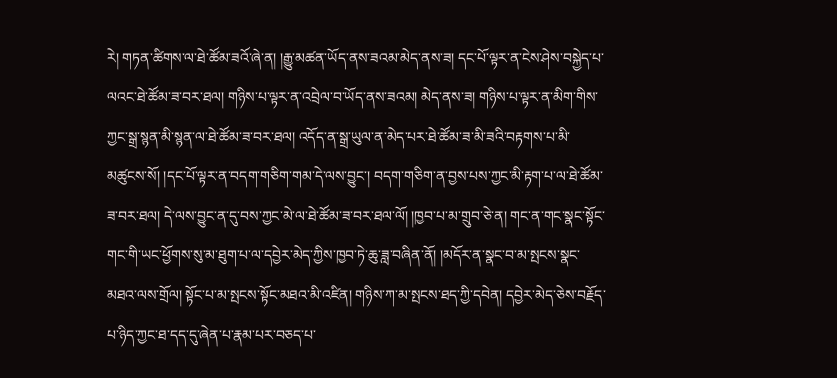རེ། གཏན་ཚིགས་ལ་ཐེ་ཚོམ་ཟའོ་ཞེ་ན། །རྒྱུ་མཚན་ཡོད་ནས་ཟའམ་མེད་ནས་ཟ། དང་པོ་ལྟར་ན་ངེས་ཤེས་བསྐྱེད་པ་ལའང་ཐེ་ཚོམ་ཟ་བར་ཐལ། གཉིས་པ་ལྟར་ན་འབྲེལ་བ་ཡོད་ནས་ཟའམ། མེད་ནས་ཟ། གཉིས་པ་ལྟར་ན་མིག་གིས་ཀྱང་སྒྲ་སྙན་མི་སྙན་ལ་ཐེ་ཚོམ་ཟ་བར་ཐལ། འདོད་ན་སྒྲ་ཡུལ་ན་མེད་པར་ཐེ་ཚོམ་ཟ་མི་ཟའི་བརྟགས་པ་མི་མཚུངས་སོ། །དང་པོ་ལྟར་ན་བདག་གཅིག་གམ་དེ་ལས་བྱུང་། བདག་གཅིག་ན་བྱས་པས་ཀྱང་མི་རྟག་པ་ལ་ཐེ་ཚོམ་ཟ་བར་ཐལ། དེ་ལས་བྱུང་ན་དུ་བས་ཀྱང་མེ་ལ་ཐེ་ཚོམ་ཟ་བར་ཐལ་ལོ། །ཁྱབ་པ་མ་གྲུབ་ཅེ་ན། གང་ན་གང་སྣང་སྟོང་གང་གི་ཡང་ཕྱོགས་སུ་མ་ཐུག་པ་ལ་དབྱེར་མེད་ཀྱིས་ཁྱབ་ཏེ་ཆུ་ཟླ་བཞིན་ནོ། །མདོར་ན་སྣང་བ་མ་སྤངས་སྣང་མཐའ་ལས་གྲོལ། སྟོང་པ་མ་སྤངས་སྟོང་མཐའ་མི་འཛིན། གཉིས་ཀ་མ་སྤངས་ཐད་ཀྱི་དབེན། དབྱེར་མེད་ཅེས་བརྗོད་པ་ཉིད་ཀྱང་ཐ་དད་དུ་ཞེན་པ་རྣམ་པར་བཅད་པ་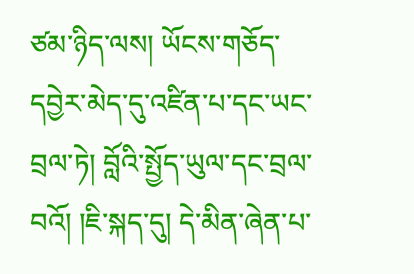ཙམ་ཉིད་ལས། ཡོངས་གཅོད་དབྱེར་མེད་དུ་འཛིན་པ་དང་ཡང་བྲལ་ཏེ། བློའི་སྤྱོད་ཡུལ་དང་བྲལ་བའོ། །ཇི་སྐད་དུ། དེ་མིན་ཞེན་པ་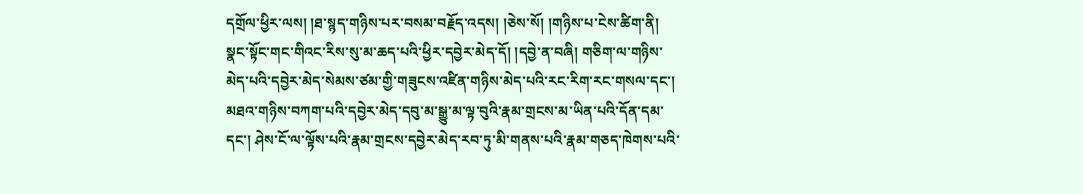དགྲོལ་ཕྱིར་ལས། །ཐ་སྙད་གཉིས་པར་བསམ་བརྗོད་འདས། །ཅེས་སོ། །གཉིས་པ་ངེས་ཚིག་ནི། སྣང་སྟོང་གང་གིའང་རིས་སུ་མ་ཆད་པའི་ཕྱིར་དབྱེར་མེད་དོ། །དབྱེ་ན་བཞི། གཅིག་ལ་གཉིས་མེད་པའི་དབྱེར་མེད་སེམས་ཙམ་གྱི་གཟུངས་འཛིན་གཉིས་མེད་པའི་རང་རིག་རང་གསལ་དང་། མཐའ་གཉིས་བཀག་པའི་དབྱེར་མེད་དབུ་མ་སྒྱུ་མ་ལྟ་བུའི་རྣམ་གྲངས་མ་ཡིན་པའི་དོན་དམ་དང་། ཤེས་ངོ་ལ་ལྟོས་པའི་རྣམ་གྲངས་དབྱེར་མེད་རབ་ཏུ་མི་གནས་པའི་རྣམ་གཅད་ཁེགས་པའི་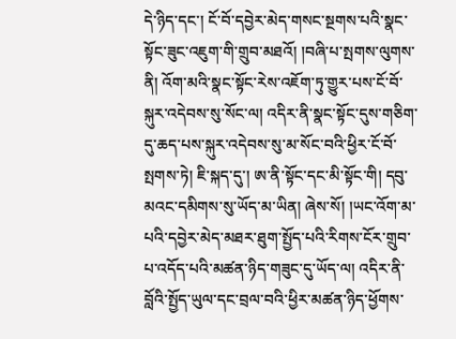དེ་ཉིད་དང་། ངོ་བོ་དབྱེར་མེད་གསང་སྔགས་པའི་སྣང་སྟོང་ཟུང་འཇུག་གི་གྲུབ་མཐའོ། །བཞི་པ་སྤགས་ལུགས་ནི། འོག་མའི་སྣང་སྟོང་རེས་འཇོག་ཏུ་གྱུར་པས་ངོ་བོ་སྐུར་འདེབས་སུ་སོང་ལ། འདིར་ནི་སྣང་སྟོང་དུས་གཅིག་དུ་ཆད་པས་སྐུར་འདེབས་སུ་མ་སོང་བའི་ཕྱིར་ངོ་བོ་སྤགས་ཏེ། ཇི་སྐད་དུ་། ཨ་ནི་སྟོང་དང་མི་སྟོང་གི། དབུ་མའང་དམིགས་སུ་ཡོད་མ་ཡིན། ཞེས་སོ། །ཡང་འོག་མ་པའི་དབྱེར་མེད་མཐར་ཐུག་སྤྱོད་པའི་རིགས་ངོར་གྲུབ་པ་འདོད་པའི་མཚན་ཉིད་གཟུང་དུ་ཡོད་ལ། འདིར་ནི་བློའི་སྤྱོད་ཡུལ་དང་བྲལ་བའི་ཕྱིར་མཚན་ཉིད་ཕྱོགས་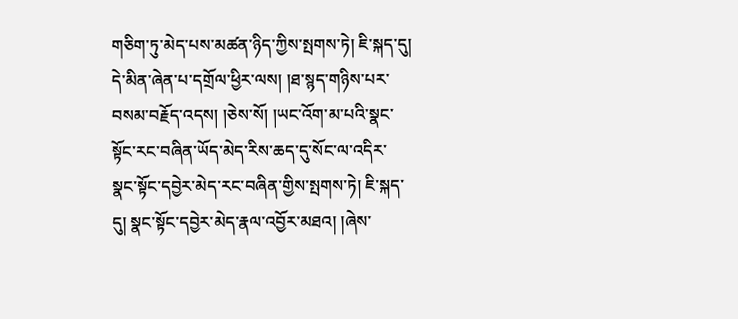གཅིག་ཏུ་མེད་པས་མཚན་ཉིད་ཀྱིས་སྤགས་ཏེ། ཇི་སྐད་དུ། དེ་མིན་ཞེན་པ་དགྲོལ་ཕྱིར་ལས། །ཐ་སྙད་གཉིས་པར་བསམ་བརྗོད་འདས། །ཅེས་སོ། །ཡང་འོག་མ་པའི་སྣང་སྟོང་རང་བཞིན་ཡོད་མེད་རིས་ཆད་དུ་སོང་ལ་འདིར་སྣང་སྟོང་དབྱེར་མེད་རང་བཞིན་གྱིས་སྤགས་ཏེ། ཇི་སྐད་དུ། སྣང་སྟོང་དབྱེར་མེད་རྣལ་འབྱོར་མཐའ། །ཞེས་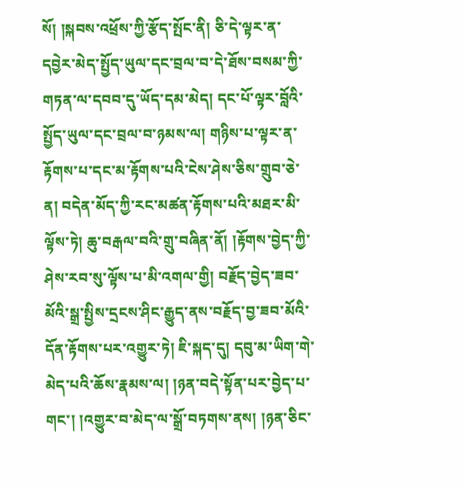སོ། །སྐབས་འཕྲོས་ཀྱི་རྩོད་སྤོང་ནི། ཅི་དེ་ལྟར་ན་དབྱེར་མེད་སྤྱོད་ཡུལ་དང་བྲལ་བ་དེ་ཐོས་བསམ་ཀྱི་གཏན་ལ་དབབ་དུ་ཡོད་དམ་མེད། དང་པོ་ལྟར་བློའི་སྤྱོད་ཡུལ་དང་བྲལ་བ་ཉམས་ལ། གཉིས་པ་ལྟར་ན་རྟོགས་པ་དང་མ་རྟོགས་པའི་ངེས་ཤེས་ཅིས་གྲུབ་ཅེ་ན། བདེན་མོད་ཀྱི་རང་མཚན་རྟོགས་པའི་མཐར་མི་ལྟོས་ཏེ། ཆུ་བརྒལ་བའི་གྲུ་བཞིན་ནོ། །རྟོགས་བྱེད་ཀྱི་ཤེས་རབ་སུ་ལྟོས་པ་མི་འགལ་གྱི། བརྗོད་བྱེད་ཟབ་མོའི་སྒྲ་སྤྱིས་དྲངས་ཤིང་རྒྱུད་ནས་བརྗོད་བྱ་ཟབ་མོའི་དོན་རྟོགས་པར་འགྱུར་ཏེ། ཇི་སྐད་དུ། དབུ་མ་ཡིག་གེ་མེད་པའི་ཆོས་རྣམས་ལ། །ཉན་བདེ་སྟོན་པར་བྱེད་པ་གང་། །འགྱུར་བ་མེད་ལ་སྒྲོ་བཏགས་ནས། །ཉན་ཅིང་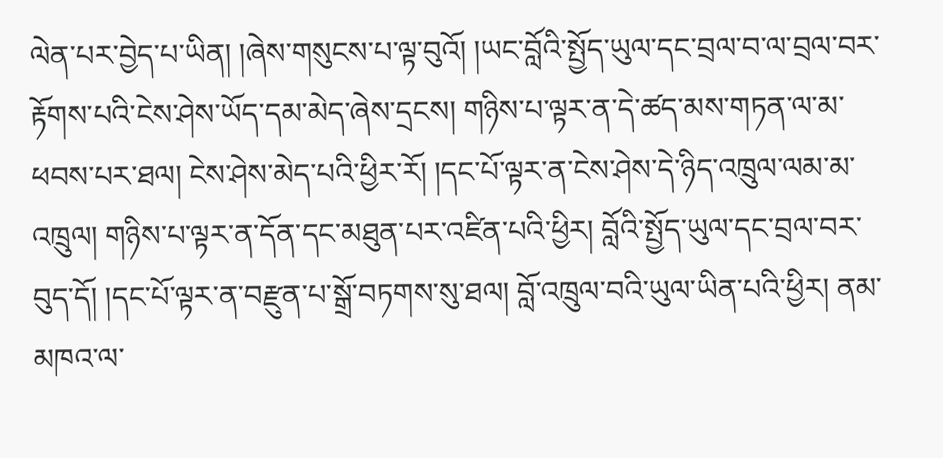ལེན་པར་བྱེད་པ་ཡིན། །ཞེས་གསུངས་པ་ལྟ་བུའོ། །ཡང་བློའི་སྤྱོད་ཡུལ་དང་བྲལ་བ་ལ་བྲལ་བར་རྟོགས་པའི་ངེས་ཤེས་ཡོད་དམ་མེད་ཞེས་དྲངས། གཉིས་པ་ལྟར་ན་དེ་ཚད་མས་གཏན་ལ་མ་ཕབས་པར་ཐལ། ངེས་ཤེས་མེད་པའི་ཕྱིར་རོ། །དང་པོ་ལྟར་ན་ངེས་ཤེས་དེ་ཉིད་འཁྲུལ་ལམ་མ་འཁྲུལ། གཉིས་པ་ལྟར་ན་དོན་དང་མཐུན་པར་འཛིན་པའི་ཕྱིར། བློའི་སྤྱོད་ཡུལ་དང་བྲལ་བར་བུད་དོ། །དང་པོ་ལྟར་ན་བརྫུན་པ་སྒྲོ་བཏགས་སུ་ཐལ། བློ་འཁྲུལ་བའི་ཡུལ་ཡིན་པའི་ཕྱིར། ནམ་མཁའ་ལ་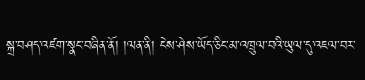སྐྲ་བཤད་འཛག་སྣང་བཞིན་ནོ། །ལན་ནི། ངེས་ཤེས་ཡོད་ཅིང་མ་འཁྲུལ་བའི་ཡུལ་དུ་འཇལ་བར་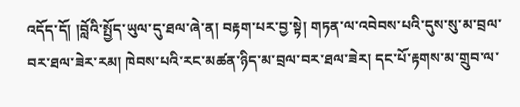འདོད་དོ། །བློའི་སྤྱོད་ཡུལ་དུ་ཐལ་ཞེ་ན། བརྟག་པར་བྱ་སྟེ། གཏན་ལ་འབེབས་པའི་དུས་སུ་མ་བྲལ་བར་ཐལ་ཟེར་རམ། ཁེབས་པའི་རང་མཚན་ཉིད་མ་བྲལ་བར་ཐལ་ཟེར། དང་པོ་རྟགས་མ་གྲུབ་ལ་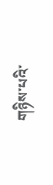གཉིས་པའི་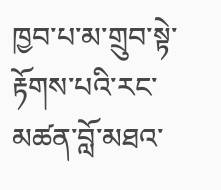ཁྱབ་པ་མ་གྲུབ་སྟེ་རྟོགས་པའི་རང་མཚན་བློ་མཐའ་